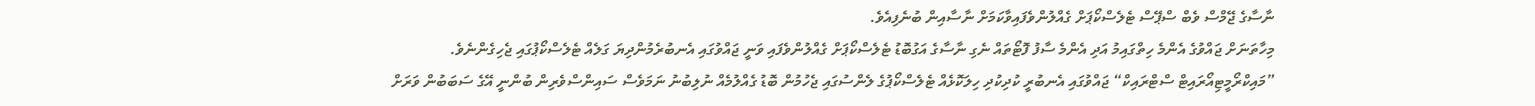ނާސާގެ ޖޭމްސް ވެބް ސްޕޭސް ޓެލެސްކޯޕަށް ގެއްލުންވެފައިވާކަމަށް ނާސާއިން ބުނެފިއެވެ.
މިހާތަނަށް ޖައްވުގެ އެންމެ ހިތްގައިމު އަދި އެންމެ ސާފު ފޮޓޯތައް ނެގި ނާސާގެ އަގުބޮޑު ޓެލެސްކޯޕަށް ގެއްލުންވެފައި ވަނީ ޖައްވުގައި އެނބުރެމުންދިޔަ ގަލެއް ޓެލެސްކޯޕުގައި ޖެހިގެންނެވެ.
”މައިކްރޯމީޓިއޯރައިޓް ސްޓްރައިކް“ ޖައްވުގައި އެނބުރީ ކުދިކުދި ހިލަކޮޅެއް ޓެލެސްކޯޕުގެ ލެންސުގައި ޖެހުމުން ބޮޑު ގެއްލުމެއް ނުލިބުނު ނަމަވެސް ސައިންސްވެރިން ބުންނީ އޭގެ ސަބަބުން ވަރަށް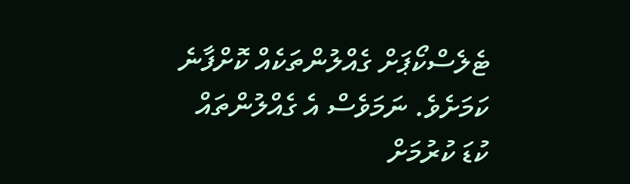ޓެލެސްކޯޕަށް ގެއްލުންތަކެއް ކޮށްފާނެ ކަމަށެވެ. ނަމަވެސް އެ ގެއްލުންތައް ކުޑަ ކުރުމަށް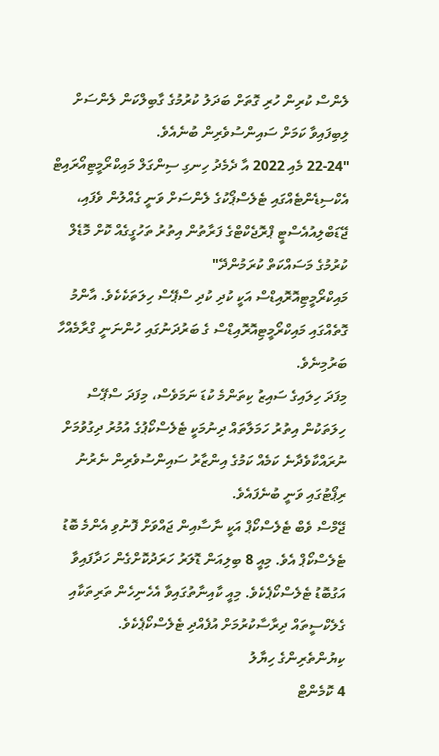ލެންސް ކުރިން ހުރި ގޮތަށް ބަދަލު ކުރުމުގެ ގާބިލްކަން ލެންސަށް ލިބިފައިވާ ކަމަށް ސައިންސުވެރިން ބުނެއެވެ.
"22-24 މެއި 2022 އާ ދެމެދު ހިނގި ސިންގަލް މައިކްރޯމީޓިއޯރައިޓް އެކްސިޑެންޓެއްގައި ޓެލެސްޕޯކުގެ ލެންސަށް ވަނީ ގެއްލުން ވެފައި، ޖޭޑަބްލިއުއެސްޓީ ޕްރޮޖެކްޓްގެ ފަރާތުން އިތުރު ތަހުގީގެއް ކޮށް މޮޑެލް ކުރުމުގެ މަސައްކަތް ކުރަމުންދޭ"
މައިކްރޯމީޓިއޮރޮއިޑްސް އަކީ ކުދި ކުދި ސްޕޭސް ހިލަތަކެކެވެ. އާންމު ގޮތެއްގައި މައިކްރޯމީޓިއޮރޮއިޑްސް ގެ ބަރުދަނުގައި ހުންނަނީ ގްރާމެއްހާ ބަރުމިނެވެ.
މިފަދަ ހިލައިގެ ސައިޒު ކިތަންމެ ކުޑަ ނަމަވެސް، މިފަދަ ސްޕޭސް ހިލަތަކުން އިތުރު ހަމަލާތައް ދިނުމަކީ ޓެލެސްކޯޕުގެ އުމުރު ދިގުވުމަށް ނުރައްކާވެދާނެ ކަމެއް ކަމުގެ އިންޒާރު ސައިންސުވެރިން ނެރުނު ރިޕޯޓުގައި ވަނީ ބުނެފައެވެ.
ޖޭމްސް ވެބް ޓެލެސްކޯޕް އަކީ ނާސާއިން ޖައްވަށް ފޮނުވި އެންމެ ބޮޑު ޓެލެސްކޯޕް އެވެ. މިއީ 8 ބިލިއަން ޑޮލަރު ހަރަދުކޮށްގެން ހަދާފައިވާ އަގުބޮޑު ޓެލެސްކޯޕެކެވެ. މިއީ ކާއިނާތުގައިވާ އެހެނިހެން ތަރިތަކާއި ގެލެކްސީތައް ދިރާސާކުރުމަށް އުފެއްދި ޓެލެސްކޯޕެކެވެ.
ކިޔުންތެރިންގެ ހިޔާލު
4 ކޮމެންޓް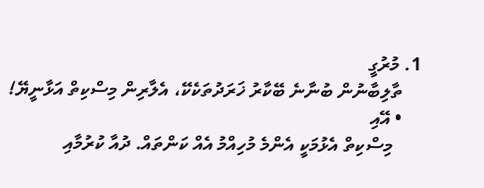1. މުރުގީ
    ތާލިބާނުން ބުނާނެ ބޭކާރު ޚަރަދުތަކެކޭ، އެލާރިން މިސްކިތް އަޅާނީޔޭ!
    • އޭއި
      މިސްކިތް އެޅުމަކީ އެންމެ މުހިއްމު އެއް ކަންތައް. ދުއާ ކުރުމާއި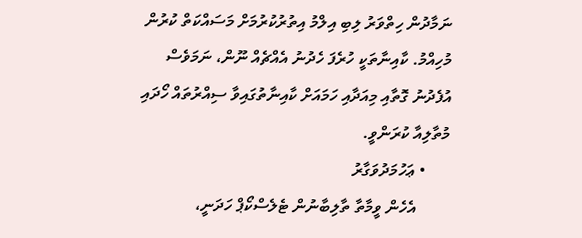ނަމާދުން ހިތްވަރު ލިބި އިލްމު އިތުރުކުރުމަށް މަސައްކަތް ކުރުން މުހިއްމު. ކާއިނާތަކީ ހުރެފަ ހެދުނު އެއްޗެއް ނޫން، ނަމަވެސް އުފެދުނު ގޮތާއި މިއަދާއި ހަމައަށް ކާއިނާތުގައިވާ ސިއްރުތައް ހޯދައި މުތާލިއާ ކުރަންވީ.
      • ޢަހުމަދުވަގާރު
        އެހެން ވީމާތާ ތާލިބާނުން ޓެލެސްކޯޕް ހަދަނީ،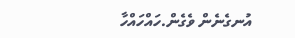އުނގެނެން ވެގެން.ހައްހައްހާ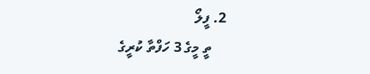2. ފީލޯ
    ތީ މީގެ 3 ހަފްތާ ކުރީގެ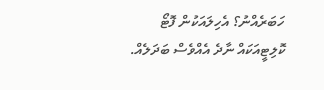ހަބަރެއްނު؟ އެހިލައަކުން ފޮޓޯ ކޮލިޓީއަކައް ނާދެ އެއްވެސް ބަދަލެއް.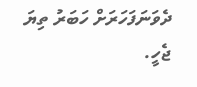ދެވަނަފަހަރަށް ހަބަރު ތިޔަ ޖެހީ.